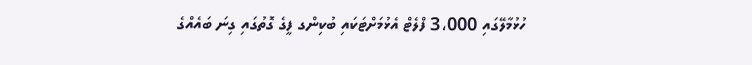ހުޅުމާލޭގައި 3،000 ފްލެޓް އެޅުމަށްޓަކައި ބުކިންގ ފީގެ ގޮތުގައި ގިނަ ބައެއްގެ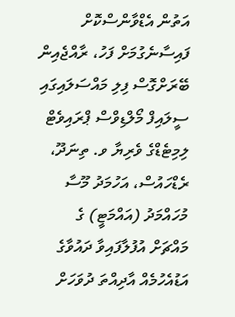އަތުން އެޑްވާންސްކޮށް ފައިސާނެގުމަށް ފަހު، ރާއްޖެއިން ބޭރަށްގޮސް ފިލި މައްސަލައިގައި ސީލައިފް މޯލްޑިވްސް ޕްރައިވެޓް ލިމިޓެޑްގެ ވެރިޔާ ވ. ތިނަދޫ، ރެޑްހައުސް، އަހުމަދު މޫސާ މުހައްމަދު (އައްމަޓީ) ގެ މައްޗަށް އުފުލާފައިވާ ދައުވާގެ އަޑުއެހުމެއް އާދިއްތަ ދުވަހަށް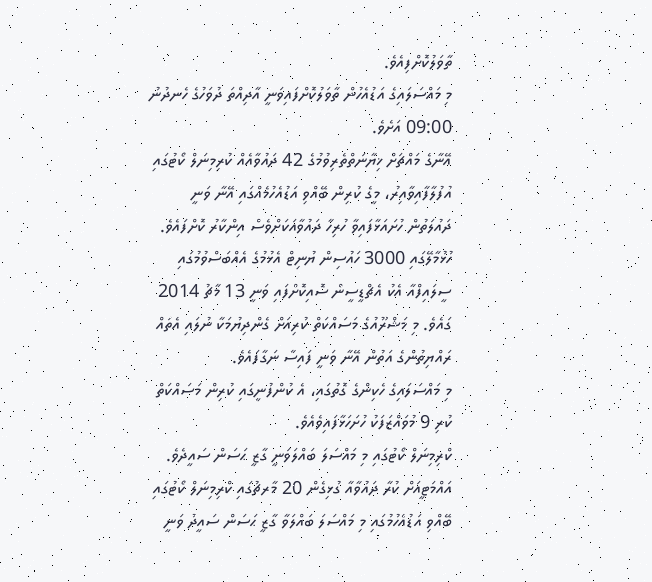ތާވަލުކޮށްފިއެވެ.
މި މައްސަލައިގެ އަޑުއެހުން ތާވަލުކޮށްފައިވަނީ އާދިއްތަ ދުވަހުގެ ހެނދުނު 09:00 އަށެވެ.
އޭނާގެ މައްޗަށް ޚިޔާނަތްތެރިވުމުގެ 42 ދައުވާއެއް ކުރިމިނަލް ކޯޓުގައި އުފުލާފާއިވާއިރު، މީގެ ކުރިން ބޭއްވި އަޑުއެހުމެއްގައި އޭނާ ވަނީ ދައުލަތުން ހުށައަޅާފައިވާ ހުރިހާ ދައުވާއަކަށްވެސް އިންކާރު ކޮށްފައެވެ.
ހުޅުމާލޭގައި 3000 ހައުސިން ޔުނިޓް އެޅުމުގެ އެއްބަސްވުމުގައި ސީލައިފްއާ އެކު އެޗްޑީސީން ސޮއިކޮށްފައި ވަނީ 13 މާޗު 2014 ގައެވެ. މި މަޝްރޫއުގެ މަސައްކަތް ކުރިއަށް ގެންދިޔުމަކާ ނުލައި އެތައް ރައްޔިތުންގެ އަތުން އޭނާ ވަނީ ފައިސާ ނަގާފައެވެ.
މި މައްސަލައިގެ ހެކިންގެ ގޮތުގައި، އެ ކުންފުނީގައި ކުރިން މަސައްކަތް ކުރި 9 މުވައްޒަފަކު ހުށަހަޅާފައިވެއެވެ.
ކްރިމިނަލް ކޯޓުގައި މި މައްސަލަ ބައްލަވަނީ ގާޒީ ޙަސަން ސައީދެވެ.
އައްމަޓީއަށް ކުރާ ދައުވާއާ ގުޅިގެން 20 މާރޗުގައި ކްރިމިނަލް ކޯޓުގައި ބޭއްވި އަޑުއެހުމުގައި މި މައްސަލަ ބައްލަވާ ގާޒީ ޙަސަން ސައީދު ވަނީ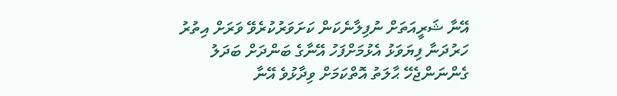އޭނާ ޝަރީއަތަށް ނުފިލާނެކަން ކަށަވަރުކުރެވޭ ވަރަށް އިތުރު ހަރުދަނާ ފިޔަވަޅު އެޅުމަށްފަހު އޭނާގެ ބަންދަށް ބަދަލު ގެންނަންޖެހޭ ޙާލަތު އޮތްކަމަށް ވިދާޅުވެ އޭނާ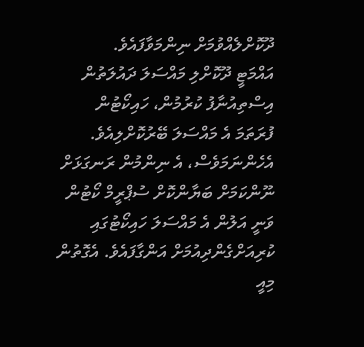ދޫކޮށްލެއްވުމަށް ނިންމަވާފައެވެ.
އައްމަޓީ ދޫކޮށްލި މައްސަލަ ދައުލަތުން އިސްތިއުނާފު ކުރުމުން، ހައިކޯޓުން ފުރަތަމަ އެ މައްސަލަ ބޭރުކޮށްލިއެވެ. އެހެންނަމަވެސް، އެ ނިންމުން ރަނގަޅަށް ނޫންކަމަށް ބަޔާންކޮށް ސުޕްރީމް ކޯޓުން ވަނީ އަލުން އެ މައްސަލަ ހައިކޯޓުގައި ކުރިއަށްގެންދިއުމަށް އަންގާފައެވެ. އެގޮތުން މިއީ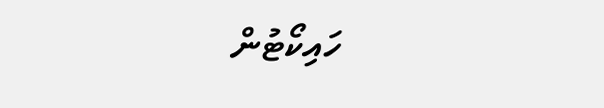ހައިކޯޓުން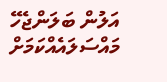އަލުން ބަލަންޖެހޭ މައްސަލައެއްކަމަށް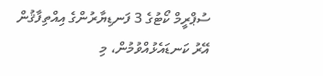ސުޕްރީމް ކޯޓުގެ 3 ފަނޑިޔާރުންގެ އިއްތިފާޤުން އޭރު ކަނޑައެޅުއްވުމުން، މި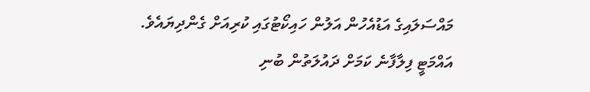މައްސަލައިގެ އަޑުއެހުން އަލުން ހައިކޯޓުގައި ކުރިއަށް ގެންދިޔައެވެ.
އައްމަޓީ ފިލާފާނެ ކަމަށް ދައުލަތުން ބުނި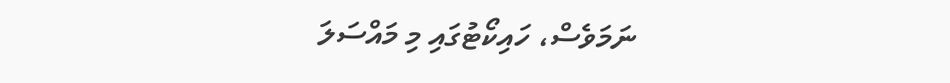ނަމަވެސް، ހައިކޯޓުގައި މި މައްސަލަ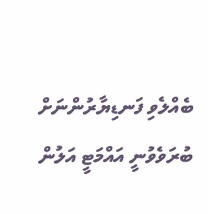ބެއްލެވި ފަނޑިޔާރުންނަށް ބުރަވެވުނީ އައްމަޓީ އަލުން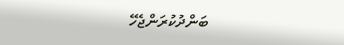ބަންދުކުރަންޖެހޭ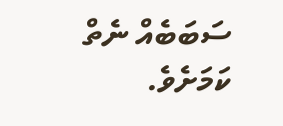ސަބަބެއް ނެތް ކަމަށެވެ.